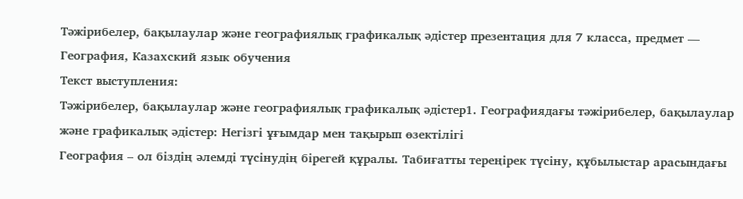Тәжірибелер, бақылаулар және географиялық графикалық әдістер презентация для 7 класса, предмет — География, Казахский язык обучения
Текст выступления:
Тәжірибелер, бақылаулар және географиялық графикалық әдістер1. Географиядағы тәжірибелер, бақылаулар және графикалық әдістер: Негізгі ұғымдар мен тақырып өзектілігі
География – ол біздің әлемді түсінудің бірегей құралы. Табиғатты тереңірек түсіну, құбылыстар арасындағы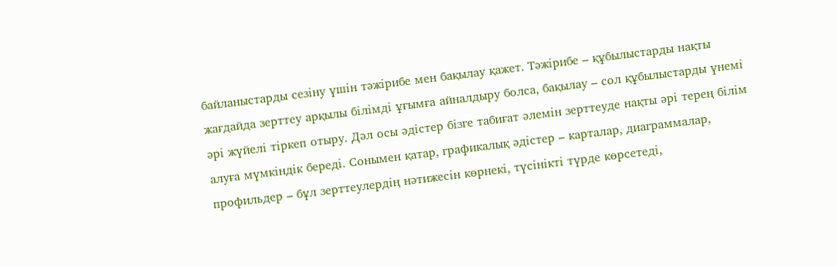байланыстарды сезіну үшін тәжірибе мен бақылау қажет. Тәжірибе – құбылыстарды нақты жағдайда зерттеу арқылы білімді ұғымға айналдыру болса, бақылау – сол құбылыстарды үнемі әрі жүйелі тіркеп отыру. Дәл осы әдістер бізге табиғат әлемін зерттеуде нақты әрі терең білім алуға мүмкіндік береді. Сонымен қатар, графикалық әдістер – карталар, диаграммалар, профильдер – бұл зерттеулердің нәтижесін көрнекі, түсінікті түрде көрсетеді,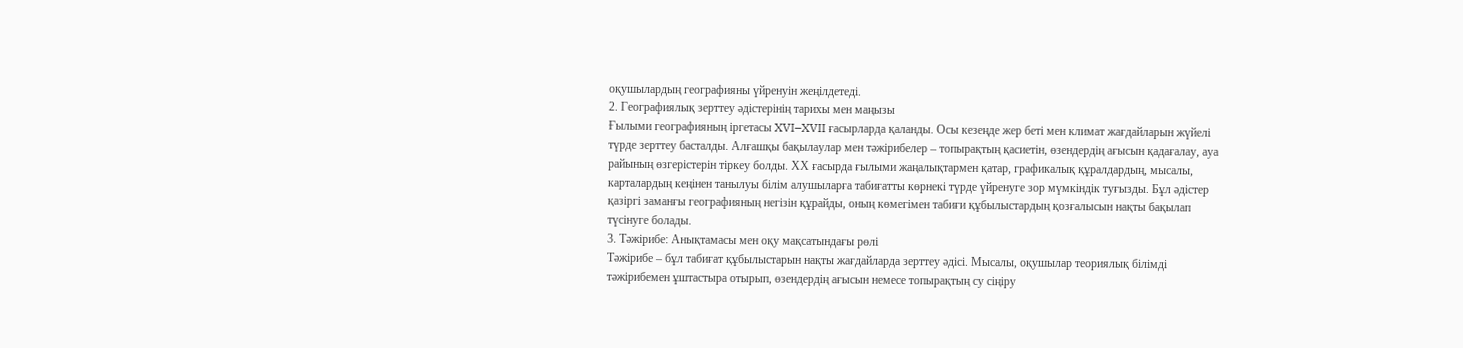оқушылардың географияны үйренуін жеңілдетеді.
2. Географиялық зерттеу әдістерінің тарихы мен маңызы
Ғылыми географияның іргетасы XVI–XVII ғасырларда қаланды. Осы кезеңде жер беті мен климат жағдайларын жүйелі түрде зерттеу басталды. Алғашқы бақылаулар мен тәжірибелер – топырақтың қасиетін, өзендердің ағысын қадағалау, ауа райының өзгерістерін тіркеу болды. ХХ ғасырда ғылыми жаңалықтармен қатар, графикалық құралдардың, мысалы, карталардың кеңінен танылуы білім алушыларға табиғатты көрнекі түрде үйренуге зор мүмкіндік туғызды. Бұл әдістер қазіргі заманғы географияның негізін құрайды, оның көмегімен табиғи құбылыстардың қозғалысын нақты бақылап түсінуге болады.
3. Тәжірибе: Анықтамасы мен оқу мақсатындағы рөлі
Тәжірибе – бұл табиғат құбылыстарын нақты жағдайларда зерттеу әдісі. Мысалы, оқушылар теориялық білімді тәжірибемен ұштастыра отырып, өзендердің ағысын немесе топырақтың су сіңіру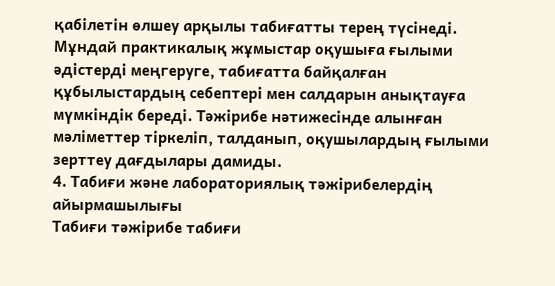қабілетін өлшеу арқылы табиғатты терең түсінеді. Мұндай практикалық жұмыстар оқушыға ғылыми әдістерді меңгеруге, табиғатта байқалған құбылыстардың себептері мен салдарын анықтауға мүмкіндік береді. Тәжірибе нәтижесінде алынған мәліметтер тіркеліп, талданып, оқушылардың ғылыми зерттеу дағдылары дамиды.
4. Табиғи және лабораториялық тәжірибелердің айырмашылығы
Табиғи тәжірибе табиғи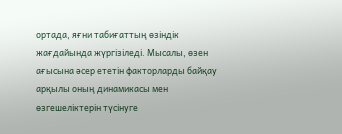ортада, яғни табиғаттың өзіндік жағдайында жүргізіледі. Мысалы, өзен ағысына әсер ететін факторларды байқау арқылы оның динамикасы мен өзгешеліктерін түсінуге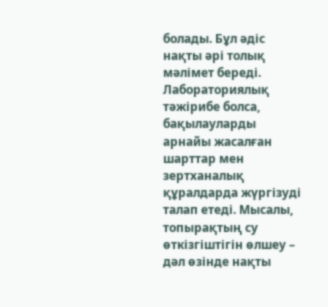болады. Бұл әдіс нақты әрі толық мәлімет береді. Лабораториялық тәжірибе болса, бақылауларды арнайы жасалған шарттар мен зертханалық құралдарда жүргізуді талап етеді. Мысалы, топырақтың су өткізгіштігін өлшеу – дәл өзінде нақты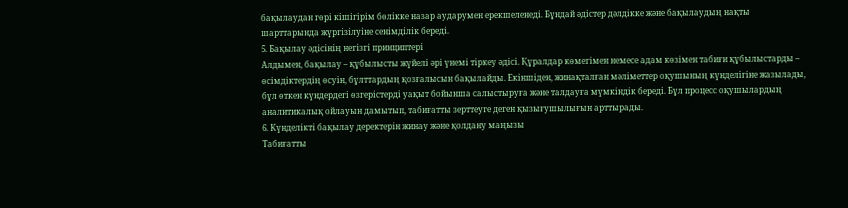бақылаудан гөрі кішігірім бөлікке назар аударумен ерекшеленеді. Бұндай әдістер дәлдікке және бақылаудың нақты шарттарында жүргізілуіне сенімділік береді.
5. Бақылау әдісінің негізгі принциптері
Алдымен, бақылау – құбылысты жүйелі әрі үнемі тіркеу әдісі. Құралдар көмегімен немесе адам көзімен табиғи құбылыстарды – өсімдіктердің өсуін, бұлттардың қозғалысын бақылайды. Екіншіден, жинақталған мәліметтер оқушының күнделігіне жазылады, бұл өткен күндердегі өзгерістерді уақыт бойынша салыстыруға және талдауға мүмкіндік береді. Бұл процесс оқушылардың аналитикалық ойлауын дамытып, табиғатты зерттеуге деген қызығушылығын арттырады.
6. Күнделікті бақылау деректерін жинау және қолдану маңызы
Табиғатты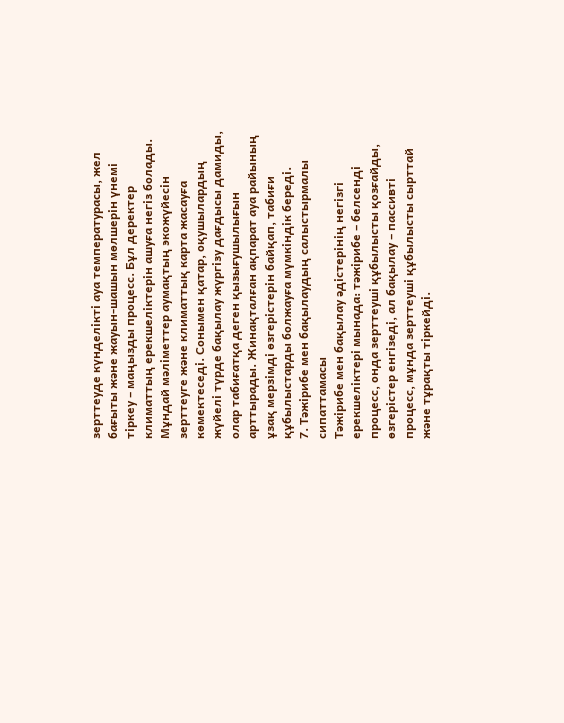зерттеуде күнделікті ауа температурасы, жел бағыты және жауын-шашын мөлшерін үнемі тіркеу – маңызды процесс. Бұл деректер климаттың ерекшеліктерін ашуға негіз болады. Мұндай мәліметтер аумақтың экожүйесін зерттеуге және климаттық карта жасауға көмектеседі. Сонымен қатар, оқушылардың жүйелі түрде бақылау жүргізу дағдысы дамиды, олар табиғатқа деген қызығушылығын арттырады. Жинақталған ақпарат ауа райының ұзақ мерзімді өзгерістерін байқап, табиғи құбылыстарды болжауға мүмкіндік береді.
7. Тәжірибе мен бақылаудың салыстырмалы сипаттамасы
Тәжірибе мен бақылау әдістерінің негізгі ерекшеліктері мынада: тәжірибе – белсенді процесс, онда зерттеуші құбылысты қозғайды, өзгерістер енгізеді, ал бақылау – пассивті процесс, мұнда зерттеуші құбылысты сырттай және тұрақты тіркейді.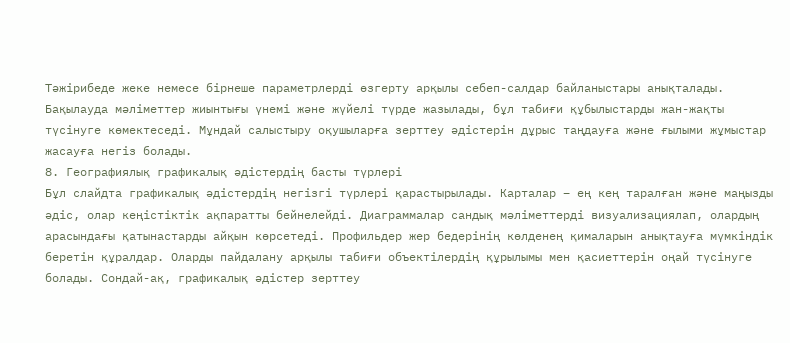Тәжірибеде жеке немесе бірнеше параметрлерді өзгерту арқылы себеп-салдар байланыстары анықталады. Бақылауда мәліметтер жиынтығы үнемі және жүйелі түрде жазылады, бұл табиғи құбылыстарды жан-жақты түсінуге көмектеседі. Мұндай салыстыру оқушыларға зерттеу әдістерін дұрыс таңдауға және ғылыми жұмыстар жасауға негіз болады.
8. Географиялық графикалық әдістердің басты түрлері
Бұл слайдта графикалық әдістердің негізгі түрлері қарастырылады. Карталар – ең кең таралған және маңызды әдіс, олар кеңістіктік ақпаратты бейнелейді. Диаграммалар сандық мәліметтерді визуализациялап, олардың арасындағы қатынастарды айқын көрсетеді. Профильдер жер бедерінің көлденең қималарын анықтауға мүмкіндік беретін құралдар. Оларды пайдалану арқылы табиғи объектілердің құрылымы мен қасиеттерін оңай түсінуге болады. Сондай-ақ, графикалық әдістер зерттеу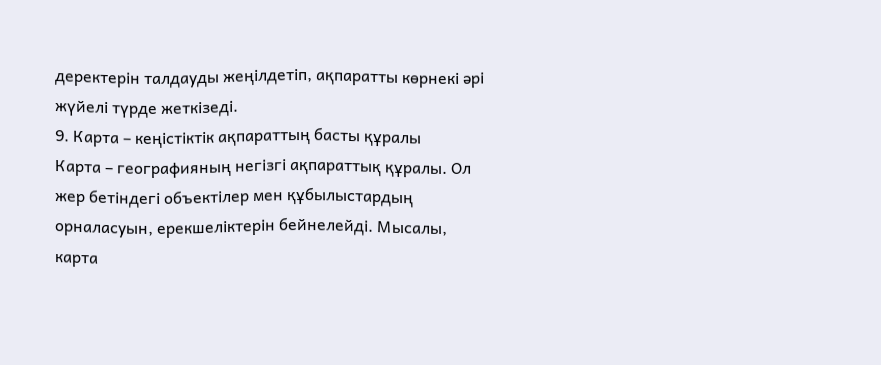деректерін талдауды жеңілдетіп, ақпаратты көрнекі әрі жүйелі түрде жеткізеді.
9. Карта – кеңістіктік ақпараттың басты құралы
Карта – географияның негізгі ақпараттық құралы. Ол жер бетіндегі объектілер мен құбылыстардың орналасуын, ерекшеліктерін бейнелейді. Мысалы, карта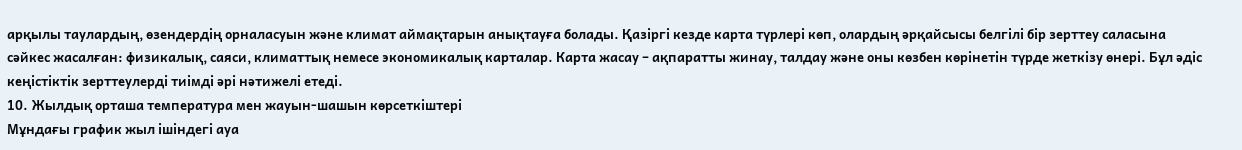арқылы таулардың, өзендердің орналасуын және климат аймақтарын анықтауға болады. Қазіргі кезде карта түрлері көп, олардың әрқайсысы белгілі бір зерттеу саласына сәйкес жасалған: физикалық, саяси, климаттық немесе экономикалық карталар. Карта жасау – ақпаратты жинау, талдау және оны көзбен көрінетін түрде жеткізу өнері. Бұл әдіс кеңістіктік зерттеулерді тиімді әрі нәтижелі етеді.
10. Жылдық орташа температура мен жауын-шашын көрсеткіштері
Мұндағы график жыл ішіндегі ауа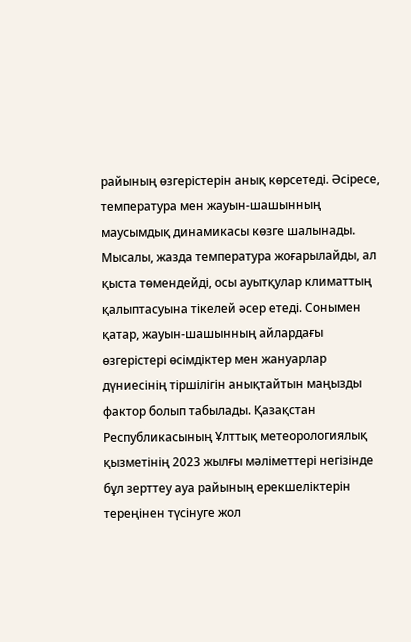райының өзгерістерін анық көрсетеді. Әсіресе, температура мен жауын-шашынның маусымдық динамикасы көзге шалынады. Мысалы, жазда температура жоғарылайды, ал қыста төмендейді, осы ауытқулар климаттың қалыптасуына тікелей әсер етеді. Сонымен қатар, жауын-шашынның айлардағы өзгерістері өсімдіктер мен жануарлар дүниесінің тіршілігін анықтайтын маңызды фактор болып табылады. Қазақстан Республикасының Ұлттық метеорологиялық қызметінің 2023 жылғы мәліметтері негізінде бұл зерттеу ауа райының ерекшеліктерін тереңінен түсінуге жол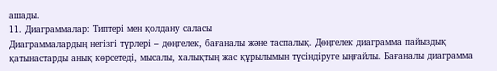ашады.
11. Диаграммалар: Типтері мен қолдану саласы
Диаграммалардың негізгі түрлері – дөңгелек, бағаналы және таспалық. Дөңгелек диаграмма пайыздық қатынастарды анық көрсетеді, мысалы, халықтың жас құрылымын түсіндіруге ыңғайлы. Бағаналы диаграмма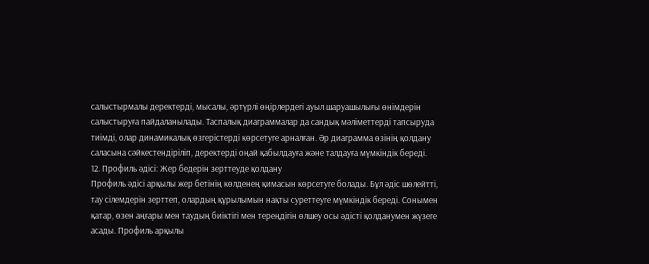салыстырмалы деректерді, мысалы, әртүрлі өңірлердегі ауыл шаруашылығы өнімдерін салыстыруға пайдаланылады. Таспалық диаграммалар да сандық мәліметтерді тапсыруда тиімді, олар динамикалық өзгерістерді көрсетуге арналған. Әр диаграмма өзінің қолдану саласына сәйкестендіріліп, деректерді оңай қабылдауға және талдауға мүмкіндік береді.
12. Профиль әдісі: Жер бедерін зерттеуде қолдану
Профиль әдісі арқылы жер бетінің көлденең қимасын көрсетуге болады. Бұл әдіс шөлейтті, тау сілемдерін зерттеп, олардың құрылымын нақты суреттеуге мүмкіндік береді. Сонымен қатар, өзен аңғары мен таудың биіктігі мен тереңдігін өлшеу осы әдісті қолданумен жүзеге асады. Профиль арқылы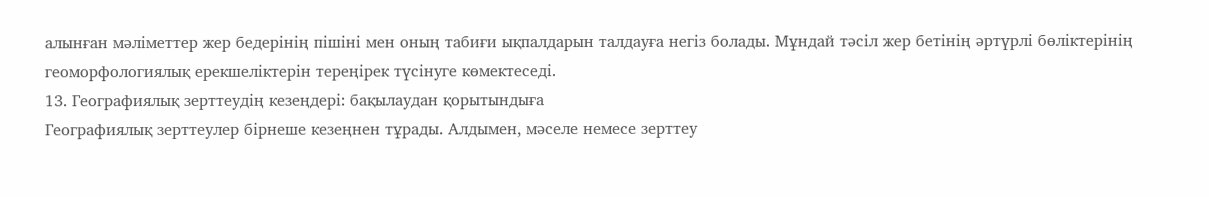алынған мәліметтер жер бедерінің пішіні мен оның табиғи ықпалдарын талдауға негіз болады. Мұндай тәсіл жер бетінің әртүрлі бөліктерінің геоморфологиялық ерекшеліктерін тереңірек түсінуге көмектеседі.
13. Географиялық зерттеудің кезеңдері: бақылаудан қорытындыға
Географиялық зерттеулер бірнеше кезеңнен тұрады. Алдымен, мәселе немесе зерттеу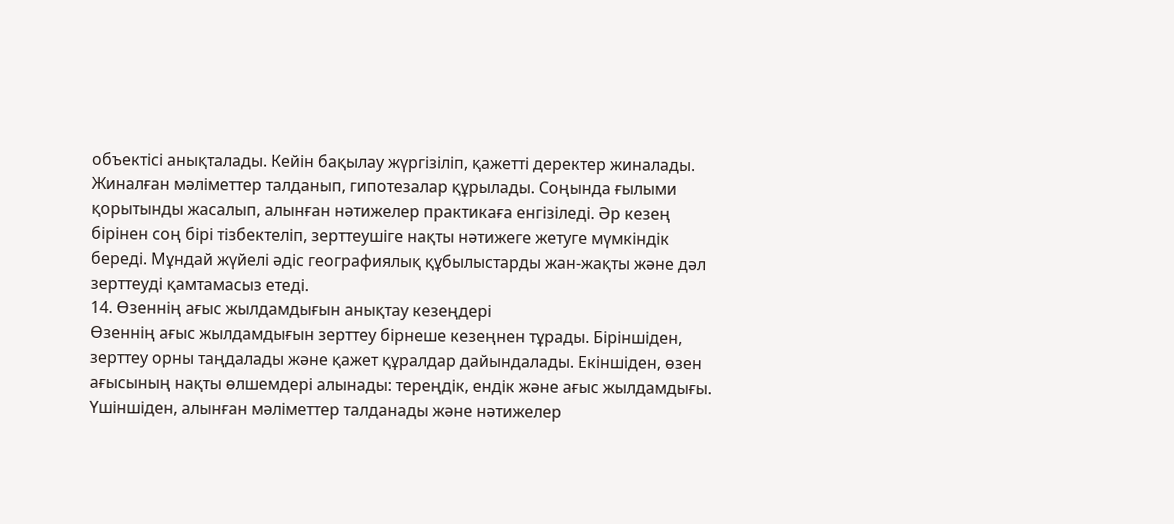объектісі анықталады. Кейін бақылау жүргізіліп, қажетті деректер жиналады. Жиналған мәліметтер талданып, гипотезалар құрылады. Соңында ғылыми қорытынды жасалып, алынған нәтижелер практикаға енгізіледі. Әр кезең бірінен соң бірі тізбектеліп, зерттеушіге нақты нәтижеге жетуге мүмкіндік береді. Мұндай жүйелі әдіс географиялық құбылыстарды жан-жақты және дәл зерттеуді қамтамасыз етеді.
14. Өзеннің ағыс жылдамдығын анықтау кезеңдері
Өзеннің ағыс жылдамдығын зерттеу бірнеше кезеңнен тұрады. Біріншіден, зерттеу орны таңдалады және қажет құралдар дайындалады. Екіншіден, өзен ағысының нақты өлшемдері алынады: тереңдік, ендік және ағыс жылдамдығы. Үшіншіден, алынған мәліметтер талданады және нәтижелер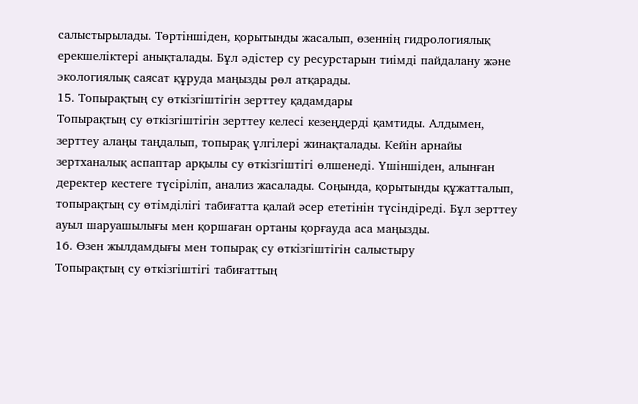салыстырылады. Төртіншіден, қорытынды жасалып, өзеннің гидрологиялық ерекшеліктері анықталады. Бұл әдістер су ресурстарын тиімді пайдалану және экологиялық саясат құруда маңызды рөл атқарады.
15. Топырақтың су өткізгіштігін зерттеу қадамдары
Топырақтың су өткізгіштігін зерттеу келесі кезеңдерді қамтиды. Алдымен, зерттеу алаңы таңдалып, топырақ үлгілері жинақталады. Кейін арнайы зертханалық аспаптар арқылы су өткізгіштігі өлшенеді. Үшіншіден, алынған деректер кестеге түсіріліп, анализ жасалады. Соңында, қорытынды құжатталып, топырақтың су өтімділігі табиғатта қалай әсер ететінін түсіндіреді. Бұл зерттеу ауыл шаруашылығы мен қоршаған ортаны қорғауда аса маңызды.
16. Өзен жылдамдығы мен топырақ су өткізгіштігін салыстыру
Топырақтың су өткізгіштігі табиғаттың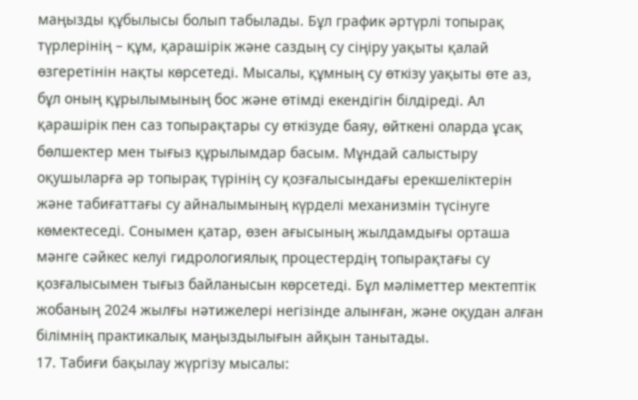маңызды құбылысы болып табылады. Бұл график әртүрлі топырақ түрлерінің – құм, қарашірік және саздың су сіңіру уақыты қалай өзгеретінін нақты көрсетеді. Мысалы, құмның су өткізу уақыты өте аз, бұл оның құрылымының бос және өтімді екендігін білдіреді. Ал қарашірік пен саз топырақтары су өткізуде баяу, өйткені оларда ұсақ бөлшектер мен тығыз құрылымдар басым. Мұндай салыстыру оқушыларға әр топырақ түрінің су қозғалысындағы ерекшеліктерін және табиғаттағы су айналымының күрделі механизмін түсінуге көмектеседі. Сонымен қатар, өзен ағысының жылдамдығы орташа мәнге сәйкес келуі гидрологиялық процестердің топырақтағы су қозғалысымен тығыз байланысын көрсетеді. Бұл мәліметтер мектептік жобаның 2024 жылғы нәтижелері негізінде алынған, және оқудан алған білімнің практикалық маңыздылығын айқын танытады.
17. Табиғи бақылау жүргізу мысалы: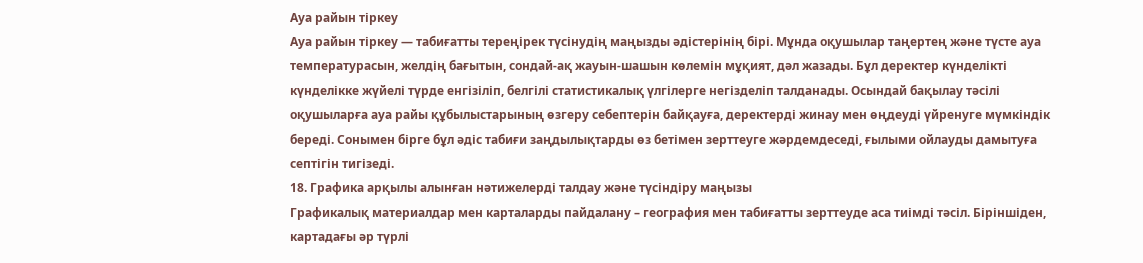Ауа райын тіркеу
Ауа райын тіркеу — табиғатты тереңірек түсінудің маңызды әдістерінің бірі. Мұнда оқушылар таңертең және түсте ауа температурасын, желдің бағытын, сондай-ақ жауын-шашын көлемін мұқият, дәл жазады. Бұл деректер күнделікті күнделікке жүйелі түрде енгізіліп, белгілі статистикалық үлгілерге негізделіп талданады. Осындай бақылау тәсілі оқушыларға ауа райы құбылыстарының өзгеру себептерін байқауға, деректерді жинау мен өңдеуді үйренуге мүмкіндік береді. Сонымен бірге бұл әдіс табиғи заңдылықтарды өз бетімен зерттеуге жәрдемдеседі, ғылыми ойлауды дамытуға септігін тигізеді.
18. Графика арқылы алынған нәтижелерді талдау және түсіндіру маңызы
Графикалық материалдар мен карталарды пайдалану – география мен табиғатты зерттеуде аса тиімді тәсіл. Біріншіден, картадағы әр түрлі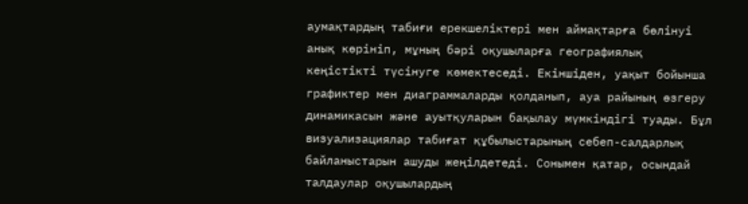аумақтардың табиғи ерекшеліктері мен аймақтарға бөлінуі анық көрініп, мұның бәрі оқушыларға географиялық кеңістікті түсінуге көмектеседі. Екіншіден, уақыт бойынша графиктер мен диаграммаларды қолданып, ауа райының өзгеру динамикасын және ауытқуларын бақылау мүмкіндігі туады. Бұл визуализациялар табиғат құбылыстарының себеп-салдарлық байланыстарын ашуды жеңілдетеді. Сонымен қатар, осындай талдаулар оқушылардың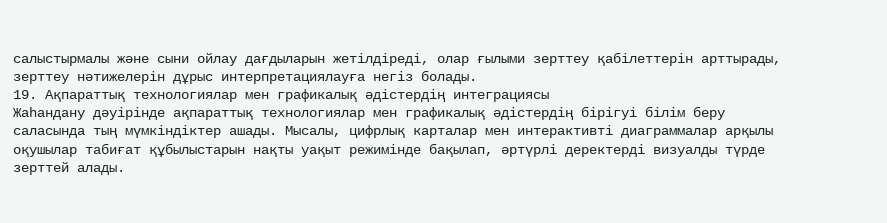салыстырмалы және сыни ойлау дағдыларын жетілдіреді, олар ғылыми зерттеу қабілеттерін арттырады, зерттеу нәтижелерін дұрыс интерпретациялауға негіз болады.
19. Ақпараттық технологиялар мен графикалық әдістердің интеграциясы
Жаһандану дәуірінде ақпараттық технологиялар мен графикалық әдістердің бірігуі білім беру саласында тың мүмкіндіктер ашады. Мысалы, цифрлық карталар мен интерактивті диаграммалар арқылы оқушылар табиғат құбылыстарын нақты уақыт режимінде бақылап, әртүрлі деректерді визуалды түрде зерттей алады.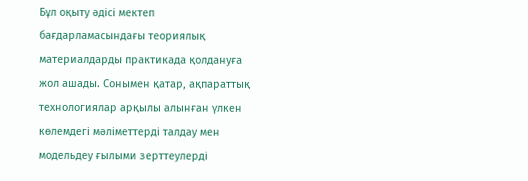Бұл оқыту әдісі мектеп бағдарламасындағы теориялық материалдарды практикада қолдануға жол ашады. Сонымен қатар, ақпараттық технологиялар арқылы алынған үлкен көлемдегі мәліметтерді талдау мен модельдеу ғылыми зерттеулерді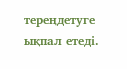тереңдетуге ықпал етеді.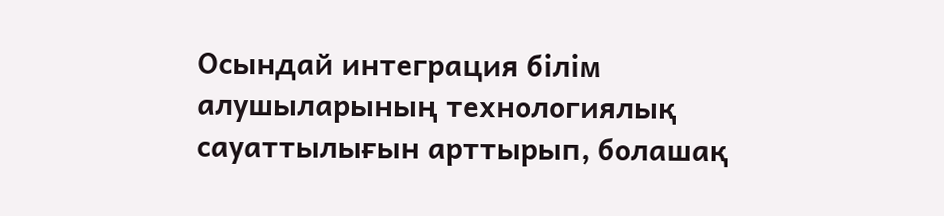Осындай интеграция білім алушыларының технологиялық сауаттылығын арттырып, болашақ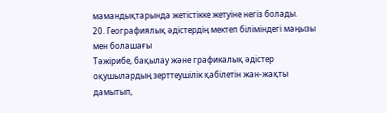мамандықтарында жетістікке жетуіне негіз болады.
20. Географиялық әдістердің мектеп біліміндегі маңызы мен болашағы
Тәжірибе, бақылау және графикалық әдістер оқушылардың зерттеушілік қабілетін жан-жақты дамытып,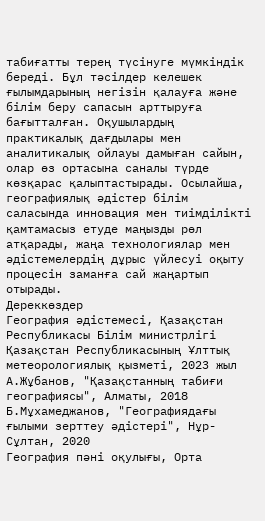табиғатты терең түсінуге мүмкіндік береді. Бұл тәсілдер келешек ғылымдарының негізін қалауға және білім беру сапасын арттыруға бағытталған. Оқушылардың практикалық дағдылары мен аналитикалық ойлауы дамыған сайын, олар өз ортасына саналы түрде көзқарас қалыптастырады. Осылайша, географиялық әдістер білім саласында инновация мен тиімділікті қамтамасыз етуде маңызды рөл атқарады, жаңа технологиялар мен әдістемелердің дұрыс үйлесуі оқыту процесін заманға сай жаңартып отырады.
Дереккөздер
География әдістемесі, Қазақстан Республикасы Білім министрлігі
Қазақстан Республикасының Ұлттық метеорологиялық қызметі, 2023 жыл
А.Жұбанов, "Қазақстанның табиғи географиясы", Алматы, 2018
Б.Мұхамеджанов, "Географиядағы ғылыми зерттеу әдістері", Нұр-Сұлтан, 2020
География пәні оқулығы, Орта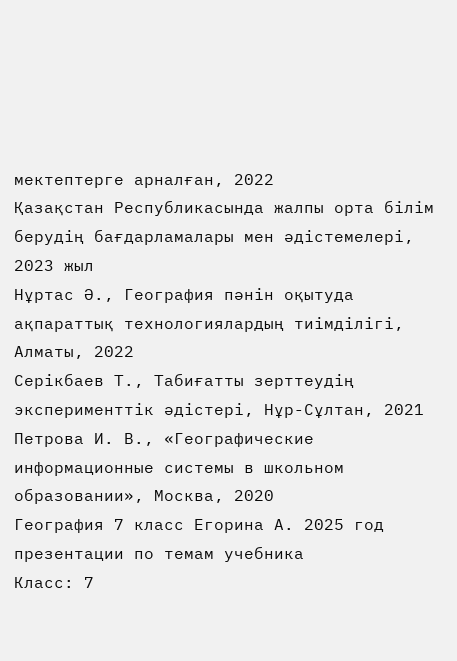мектептерге арналған, 2022
Қазақстан Республикасында жалпы орта білім берудің бағдарламалары мен әдістемелері, 2023 жыл
Нұртас Ә., География пәнін оқытуда ақпараттық технологиялардың тиімділігі, Алматы, 2022
Серікбаев Т., Табиғатты зерттеудің эксперименттік әдістері, Нұр-Сұлтан, 2021
Петрова И. В., «Географические информационные системы в школьном образовании», Москва, 2020
География 7 класс Егорина А. 2025 год презентации по темам учебника
Класс: 7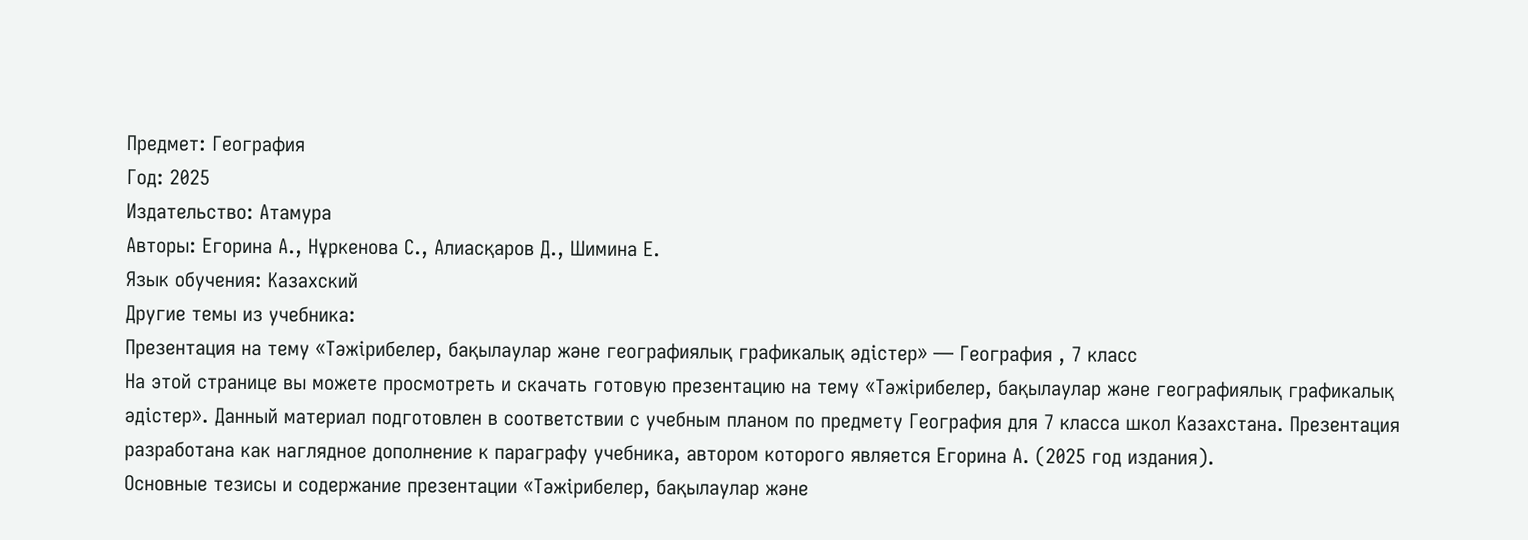Предмет: География
Год: 2025
Издательство: Атамура
Авторы: Егорина А., Нұркенова С., Алиасқаров Д., Шимина Е.
Язык обучения: Казахский
Другие темы из учебника:
Презентация на тему «Тәжірибелер, бақылаулар және географиялық графикалық әдістер» — География , 7 класс
На этой странице вы можете просмотреть и скачать готовую презентацию на тему «Тәжірибелер, бақылаулар және географиялық графикалық әдістер». Данный материал подготовлен в соответствии с учебным планом по предмету География для 7 класса школ Казахстана. Презентация разработана как наглядное дополнение к параграфу учебника, автором которого является Егорина А. (2025 год издания).
Основные тезисы и содержание презентации «Тәжірибелер, бақылаулар және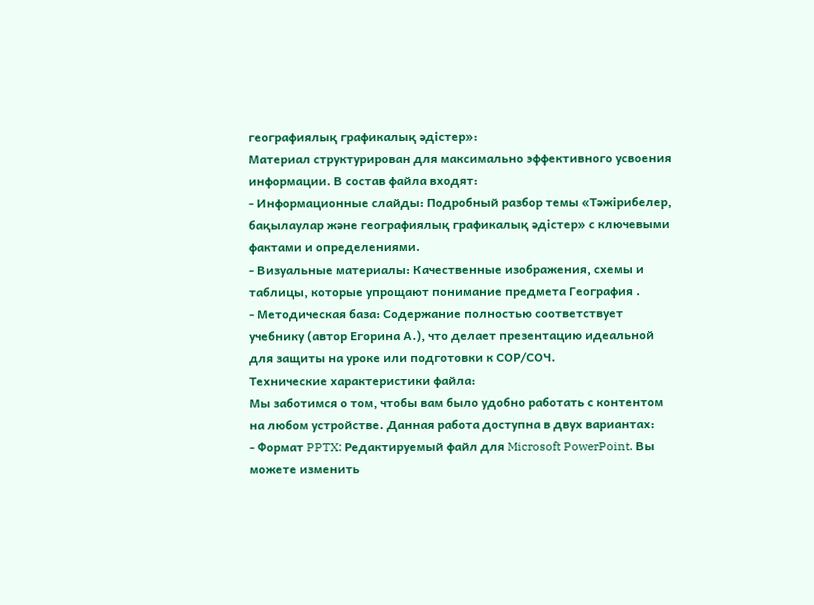географиялық графикалық әдістер»:
Материал структурирован для максимально эффективного усвоения информации. В состав файла входят:
- Информационные слайды: Подробный разбор темы «Тәжірибелер, бақылаулар және географиялық графикалық әдістер» с ключевыми фактами и определениями.
- Визуальные материалы: Качественные изображения, схемы и таблицы, которые упрощают понимание предмета География .
- Методическая база: Содержание полностью соответствует учебнику (автор Егорина А.), что делает презентацию идеальной для защиты на уроке или подготовки к СОР/СОЧ.
Технические характеристики файла:
Мы заботимся о том, чтобы вам было удобно работать с контентом на любом устройстве. Данная работа доступна в двух вариантах:
- Формат PPTX: Редактируемый файл для Microsoft PowerPoint. Вы можете изменить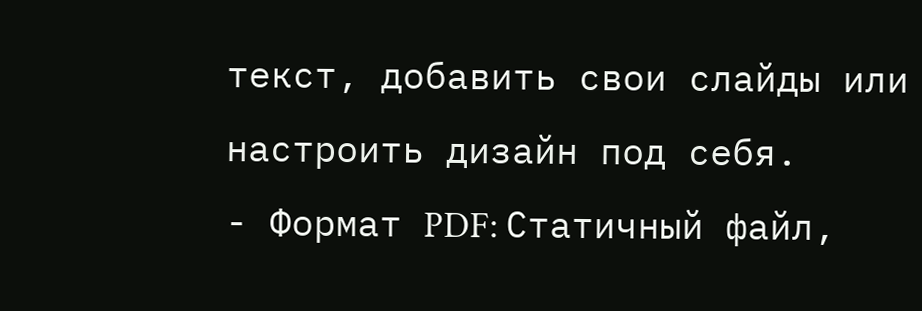текст, добавить свои слайды или настроить дизайн под себя.
- Формат PDF: Статичный файл,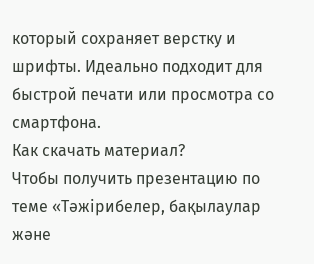который сохраняет верстку и шрифты. Идеально подходит для быстрой печати или просмотра со смартфона.
Как скачать материал?
Чтобы получить презентацию по теме «Тәжірибелер, бақылаулар және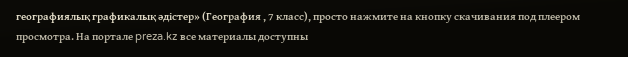географиялық графикалық әдістер» (География , 7 класс), просто нажмите на кнопку скачивания под плеером просмотра. На портале preza.kz все материалы доступны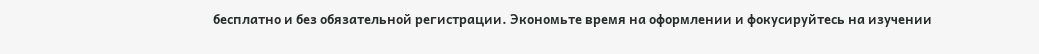бесплатно и без обязательной регистрации. Экономьте время на оформлении и фокусируйтесь на изучении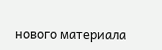нового материала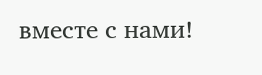вместе с нами!